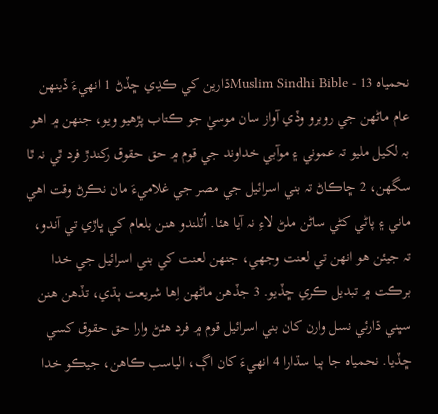نحمياہ 13 - Muslim Sindhi Bibleڌارين کي ڪڍي ڇڏڻ 1 انهيءَ ڏينهن عام ماڻهن جي روبرو وڏي آواز سان موسيٰ جو ڪتاب پڙهيو ويو، جنهن ۾ اهو بہ لکيل مليو تہ عموني ۽ موآبي خداوند جي قوم ۾ حق حقوق رکندڙ فرد ٿي نہ ٿا سگھن، 2 ڇاڪاڻ تہ بني اسرائيل جي مصر جي غلاميءَ مان نڪرڻ وقت اهي ماني ۽ پاڻي کڻي ساڻن ملڻ لاءِ نہ آيا هئا. اُٽلندو هنن بلعام کي ڀاڙي تي آندو، تہ جيئن هو انهن تي لعنت وجھي، جنهن لعنت کي بني اسرائيل جي خدا برڪت ۾ تبديل ڪري ڇڏيو. 3 جڏهن ماڻهن اِها شريعت ٻڌي، تڏهن هنن سڀني ڌارئي نسل وارن کان بني اسرائيل قوم ۾ فرد هئڻ وارا حق حقوق کسي ڇڏيا. نحمياہ جا ٻيا سڌارا 4 انهيءَ کان اڳ، الياسب ڪاهن، جيڪو خدا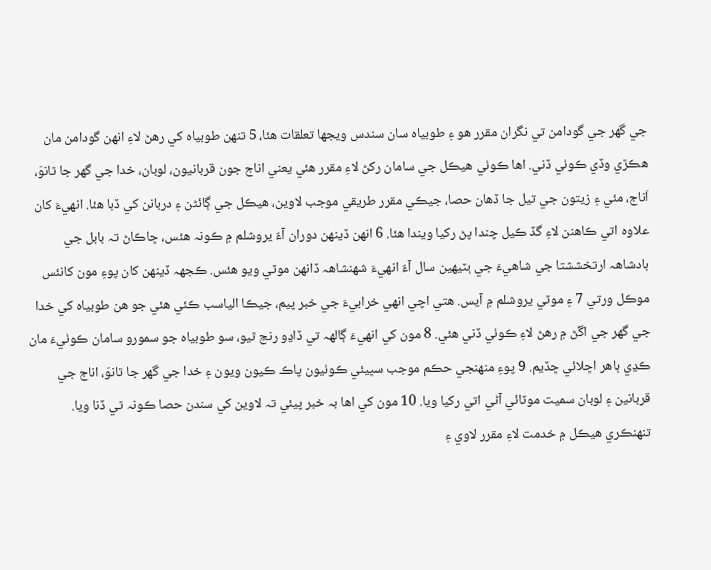جي گھر جي گودامن تي نگران مقرر هو ۽ طوبياہ سان سندس ويجھا تعلقات هئا، 5 تنهن طوبياہ کي رهڻ لاءِ انهن گودامن مان هڪڙي وڏي ڪوٺي ڏني. اها ڪوٺي هيڪل جي سامان رکڻ لاءِ مقرر هئي يعني اناج جون قربانيون، لوبان، خدا جي گھر جا ٿانوَ، اَناج، مئي ۽ زيتون جي تيل جا ڏهان حصا، جيڪي مقرر طريقي موجب لاوين، هيڪل جي ڳائڻن ۽ دربانن کي ڏبا هئا. انهيءَ کان علاوہ اتي ڪاهنن لاءِ گڏ ڪيل چندا پڻ رکيا ويندا هئا. 6 انهن ڏينهن دوران آءٌ يروشلم ۾ ڪونہ هئس، ڇاڪاڻ تہ بابل جي بادشاهہ ارتخششتا جي شاهيءَ جي ٻٽيهين سال آءٌ انهيءَ شهنشاهہ ڏانهن موٽي ويو هئس. ڪجھہ ڏينهن کان پوءِ مون کانئس موڪل ورتي 7 ۽ موٽي يروشلم ۾ آيس. هتي اچي انهي خرابيءَ جي خبر پيم، جيڪا الياسب ڪئي هئي جو هن طوبياہ کي خدا جي گھر جي اڱڻ ۾ رهڻ لاءِ ڪوٺي ڏني هئي. 8 مون کي انهيءَ ڳالهہ تي ڏاڍو رنج ٿيو، سو طوبياہ جو سمورو سامان ڪوٺيءَ مان ڪڍي ٻاهر اڇلائي ڇڏيم. 9 پوءِ منهنجي حڪم موجب سڀيئي ڪوٺيون پاڪ ڪيون ويون ۽ خدا جي گھر جا ٿانوَ، اناج جي قربانين ۽ لوبان سميت موٽائي آڻي اتي رکيا ويا. 10 مون کي اها بہ خبر پيئي تہ لاوين کي سندن حصا ڪونہ ٿي ڏنا ويا. تنهنڪري هيڪل ۾ خدمت لاءِ مقرر لاوي ۽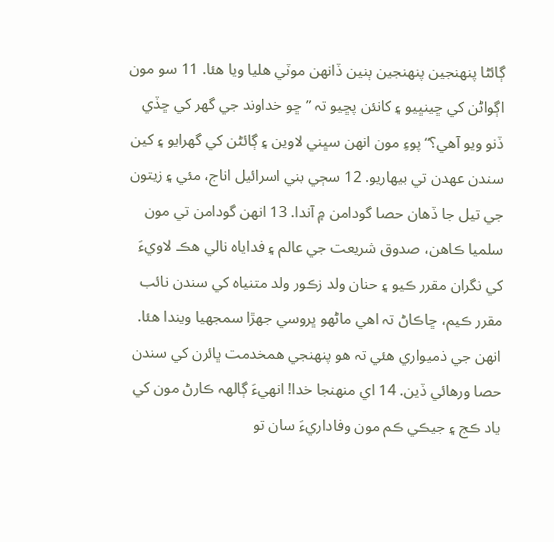ڳائڻا پنهنجين پنهنجين ٻنين ڏانهن موٽي هليا ويا هئا. 11 سو مون اڳواڻن کي ڇينڀيو ۽ کانئن پڇيو تہ ”ڇو خداوند جي گھر کي ڇڏي ڏنو ويو آهي؟“ پوءِ مون انهن سڀني لاوين ۽ ڳائڻن کي گھرايو ۽ کين سندن عهدن تي بيهاريو. 12 سڄي بني اسرائيل اناج، مئي ۽ زيتون جي تيل جا ڏهان حصا گودامن ۾ آندا. 13 انهن گودامن تي مون سلميا ڪاهن، صدوق شريعت جي عالم ۽ فداياہ نالي هڪ لاويءَ کي نگران مقرر ڪيو ۽ حنان ولد زڪور ولد متنياہ کي سندن نائب مقرر ڪيم، ڇاڪاڻ تہ اهي ماڻهو ڀروسي جهڙا سمجھيا ويندا هئا. انهن جي ذميواري هئي تہ هو پنهنجي همخدمت ڀائرن کي سندن حصا ورهائي ڏين. 14 اي منهنجا خدا! انهيءَ ڳالهہ ڪارڻ مون کي ياد ڪج ۽ جيڪي ڪم مون وفاداريءَ سان تو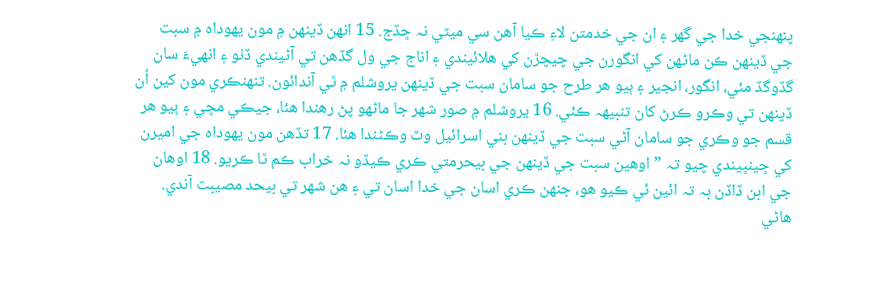پنهنجي خدا جي گھر ۽ ان جي خدمتن لاءِ ڪيا آهن سي ميٽي نہ ڇڏج. 15 انهن ڏينهن ۾ مون يهوداہ ۾ سبت جي ڏينهن ڪن ماڻهن کي انگورن جي چيچڙن کي هلائيندي ۽ اناج جي ول گڏهن تي آڻيندي ڏٺو ۽ انهيءَ سان گڏوگڏ مئي، انگور، انجير ۽ ٻيو هر طرح جو سامان سبت جي ڏينهن يروشلم ۾ ٿي آندائون. تنهنڪري مون کين اُن ڏينهن تي وڪرو ڪرڻ کان تنبيهہ ڪئي. 16 يروشلم ۾ صور شهر جا ماڻهو پڻ رهندا هئا، جيڪي مڇي ۽ ٻيو هر قسم جو وڪري جو سامان آڻي سبت جي ڏينهن بني اسرائيل وٽ وڪڻندا هئا. 17 تڏهن مون يهوداہ جي اميرن کي ڇينڀيندي چيو تہ ”اوهين سبت جي ڏينهن جي بيحرمتي ڪري ڪيڏو نہ خراب ڪم ٿا ڪريو. 18 اوهان جي ابن ڏاڏن بہ تہ ائين ئي ڪيو هو، جنهن ڪري اسان جي خدا اسان تي ۽ هن شهر تي بيحد مصيبت آندي. هاڻي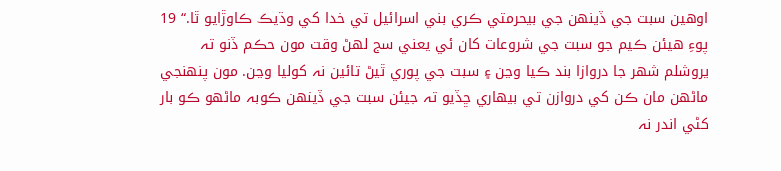اوهين سبت جي ڏينهن جي بيحرمتي ڪري بني اسرائيل تي خدا کي وڌيڪ ڪاوڙايو ٿا.“ 19 پوءِ هيئن ڪيم جو سبت جي شروعات کان ئي يعني سج لهڻ وقت مون حڪم ڏنو تہ يروشلم شهر جا دروازا بند ڪيا وڃن ۽ سبت جي پوري ٿيڻ تائين نہ کوليا وڃن. مون پنهنجي ماڻهن مان ڪن کي دروازن تي بيهاري ڇڏيو تہ جيئن سبت جي ڏينهن ڪوبہ ماڻهو ڪو بار کڻي اندر نہ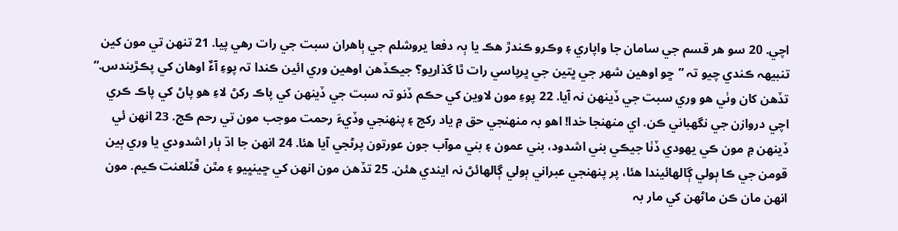اچي. 20 سو هر قسم جي سامان جا واپاري ۽ وڪرو ڪندڙ هڪ يا ٻہ دفعا يروشلم جي ٻاهران سبت جي رات رهي پيا. 21 تنهن تي مون کين تنبيهہ ڪندي چيو تہ ”ڇو اوهين شهر جي ڀتين جي ڀرپاسي رات ٿا گذاريو؟ جيڪڏهن اوهين وري ائين ڪندا تہ پوءِ آءٌ اوهان کي پڪڙيندس.“ تڏهن کان وٺي هو وري سبت جي ڏينهن نہ آيا. 22 پوءِ مون لاوين کي حڪم ڏنو تہ سبت جي ڏينهن کي پاڪ رکڻ لاءِ هو پاڻ کي پاڪ ڪري اچي دروازن جي نگهباني ڪن. اي منهنجا خدا! اهو بہ منهنجي حق ۾ ياد رکج ۽ پنهنجي وڏيءَ رحمت موجب مون تي رحم ڪج. 23 انهن ئي ڏينهن ۾ مون ڪي يهودي ڏٺا جيڪي بني اشدود، بني عمون ۽ بني موآب جون عورتون پرڻجي آيا هئا. 24 انهن جا اڌ ٻار اشدودي يا وري ٻين قومن جي ڪا ٻولي ڳالهائيندا هئا، پر پنهنجي عبراني ٻولي ڳالهائڻ نہ ايندي هئن. 25 تڏهن مون انهن کي ڇينڀيو ۽ مٿن ڦٽلعنت ڪيم. مون انهن مان ڪن ماڻهن کي مار بہ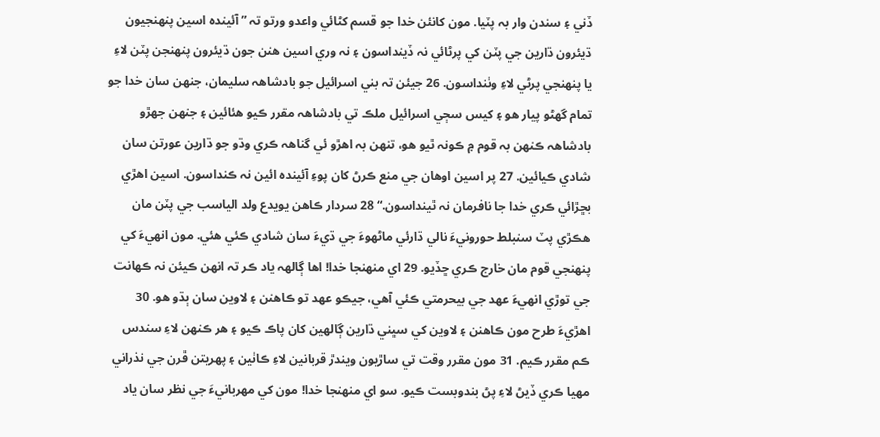ڏني ۽ سندن وار بہ پٽيا. مون کانئن خدا جو قسم کڻائي واعدو ورتو تہ ”آئيندہ اسين پنهنجيون ڌيئرون ڌارين جي پٽن کي پرڻائي نہ ڏينداسون ۽ نہ وري اسين هنن جون ڌيئرون پنهنجن پٽن لاءِ يا پنهنجي پرڻي لاءِ وٺنداسون. 26 جيئن تہ بني اسرائيل جو بادشاهہ سليمان، جنهن سان خدا جو تمام گھڻو پيار هو ۽ کيس سڄي اسرائيل ملڪ تي بادشاهہ مقرر ڪيو هئائين ۽ جنهن جهڙو بادشاهہ ڪنهن بہ قوم ۾ ڪونہ ٿيو هو، تنهن بہ اهڙو ئي گناهہ ڪري وڌو جو ڌارين عورتن سان شادي ڪيائين. 27 پر اسين اوهان جي منع ڪرڻ کان پوءِ آئيندہ ائين نہ ڪنداسون. اسين اهڙي بڇڙائي ڪري خدا جا نافرمان نہ ٿينداسون.“ 28 سردار ڪاهن يويدع ولد الياسب جي پٽن مان هڪڙي پٽ سنبلط حورونيءَ نالي ڌارئي ماڻهوءَ جي ڌيءَ سان شادي ڪئي هئي. مون انهيءَ کي پنهنجي قوم مان خارج ڪري ڇڏيو. 29 اي منهنجا خدا! اها ڳالهہ ياد ڪر تہ انهن ڪيئن نہ ڪهانت جي توڙي انهيءَ عهد جي بيحرمتي ڪئي آهي، جيڪو عهد تو ڪاهنن ۽ لاوين سان ٻڌو هو. 30 اهڙيءَ طرح مون ڪاهنن ۽ لاوين کي سڀني ڌارين ڳالهين کان پاڪ ڪيو ۽ هر ڪنهن لاءِ سندس ڪم مقرر ڪيم. 31 مون مقرر وقت تي ساڙيون ويندڙ قربانين لاءِ ڪاٺين ۽ پهريتن ڦرن جي نذراني مهيا ڪري ڏيڻ لاءِ پڻ بندوبست ڪيو. سو اي منهنجا خدا! مون کي مهربانيءَ جي نظر سان ياد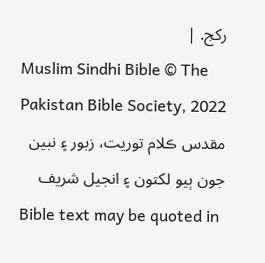رکج. |
Muslim Sindhi Bible © The Pakistan Bible Society, 2022
مقدس ڪلام توريت، زبور ۽ نبين جون ٻيو لکتون ۽ انجيل شريف
Bible text may be quoted in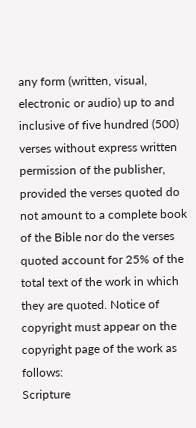any form (written, visual, electronic or audio) up to and inclusive of five hundred (500) verses without express written permission of the publisher, provided the verses quoted do not amount to a complete book of the Bible nor do the verses quoted account for 25% of the total text of the work in which they are quoted. Notice of copyright must appear on the copyright page of the work as follows:
Scripture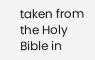taken from the Holy Bible in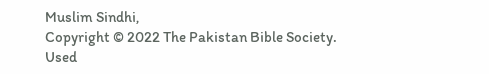Muslim Sindhi,
Copyright © 2022 The Pakistan Bible Society.
Used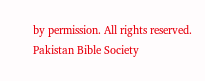by permission. All rights reserved.
Pakistan Bible Society